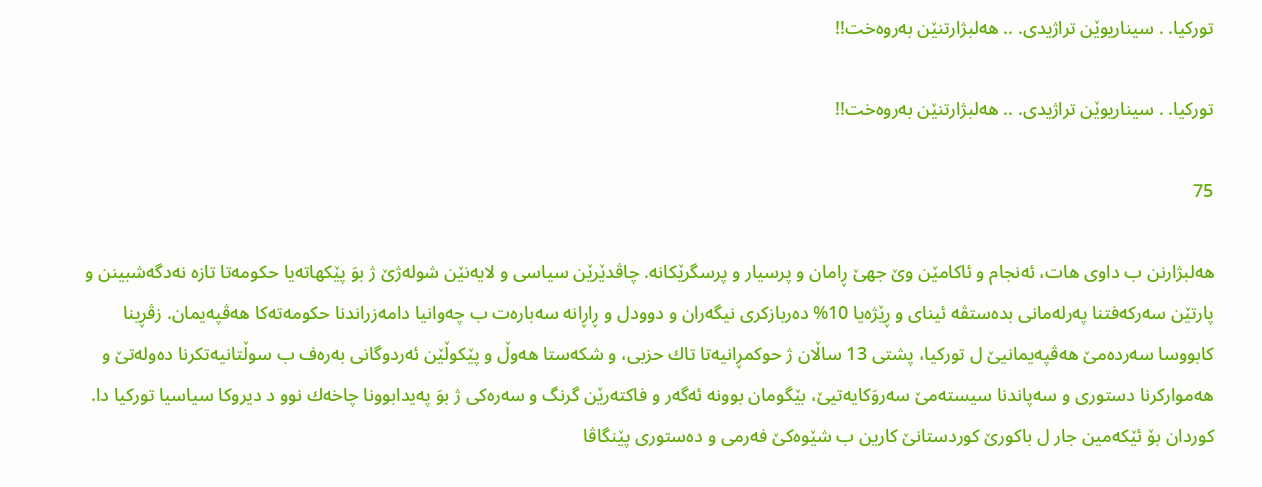توركیا. . سیناریوێن تراژیدی. .. هه‌لبژارتنێن به‌روه‌خت!!

توركیا. . سیناریوێن تراژیدی. .. هه‌لبژارتنێن به‌روه‌خت!!

75

هه‌لبژارنن ب داوی هات، ئه‌نجام و ئاكامێن وێ جهێ ڕامان و پرسیار و پرسگرێكانه‌. چاڤدێرێن سیاسی و لایه‌نێن شوله‌ژێ ژ بوَ پێكهاته‌یا حكومه‌تا تازه‌ نه‌دگه‌شبینن و پارتێن سه‌ركه‌فتنا په‌رله‌مانی بده‌ستڤه‌ ئینای و ڕێژه‌یا 10% ده‌ربازكری نیگه‌ران و دوودل و ڕاڕانه‌ سه‌باره‌ت ب چه‌وانیا دامه‌زراندنا حكومه‌ته‌كا هه‌ڤپه‌یمان. زڤڕینا كابووسا سه‌رده‌مێ هه‌ڤپه‌یمانیێ ل توركیا، پشتی 13 ساڵان ژ حوكمڕانیه‌تا تاك حزبی، و شكه‌ستا هه‌وڵ و پێكوڵێن ئه‌ردوگانی به‌ره‌ف ب سوڵتانیه‌تكرنا ده‌وله‌تێ و هه‌مواركرنا دستوری و سه‌پاندنا سیسته‌مێ سه‌روَكایه‌تیێ، بێگومان بوونه‌ ئه‌گه‌ر و فاكته‌رێن گرنگ و سه‌ره‌كی ژ بوَ په‌یدابوونا چاخه‌ك نوو د دیروكا سیاسیا توركیا دا.
كوردان بۆ ئێكه‌مین جار ل باكورێ كوردستانێ كارین ب شێوه‌كێ فه‌رمی و ده‌ستوری پێنگاڤا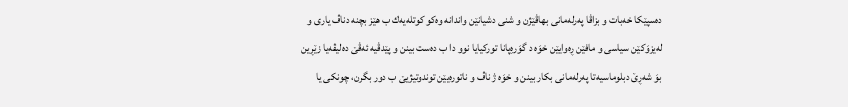ده‌سپێكا خه‌بات و بزاڤا په‌رله‌مانی بهاڤێژن و شنی دشیانێن واندانه‌ وه‌كو كوتله‌یه‌ك ب هێز بچنه‌ دناڤ یاری و له‌یزوَكێن سیاسی و مافێن ڕه‌وایێن خوَه‌ د گوَره‌ِپانا توركیایا نوو دا ب ده‌ست بینن و پێدڤیه‌ ئه‌ڤێ ده‌لیڤه‌یا زێڕین بوَ شه‌ڕێ دبلوماسیه‌تا په‌رله‌مانی بكار بینن و خوَه‌ ژ ناڤ و ناتوره‌یێن توندوتیژیێ ب دور بگرن، چونكی یا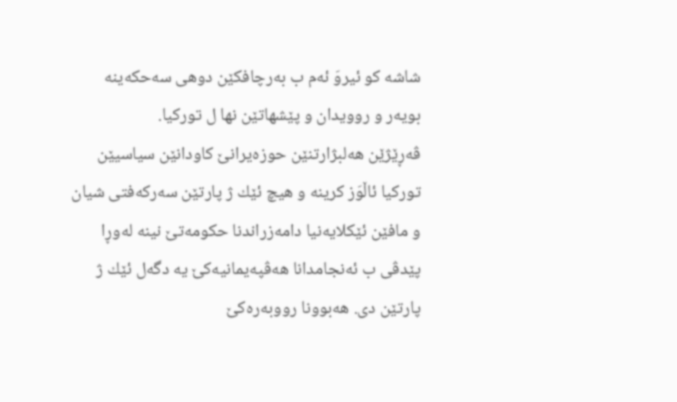شاشه‌ كو ئیروَ ئه‌م ب به‌رچافكێن دوهی سه‌حكه‌ینه‌ بویه‌ر و روویدان و پێشهاتێن نها ل توركیا.
ڤه‌ڕێژێن هه‌لبژارتنێن حوزه‌یرانێ كاودانێن سیاسیێن توركیا ئاڵوَز كرینه‌ و هیچ ئێك ژ پارتێن سه‌ركه‌فتی شیان و مافێن ئێكلایه‌نیا دامه‌زراندنا حكومه‌تێ نینه‌ له‌وڕا پێدڤی ب ئه‌نجامدانا هه‌ڤپه‌یمانیه‌كێ یه‌ دگه‌ل ئێك ژ پارتێن دی. هه‌بوونا رووبه‌ره‌كێ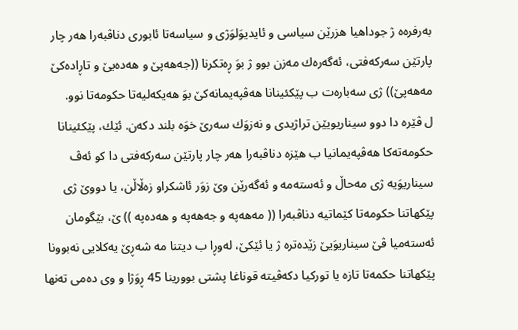به‌رفره‌ه ژ جوداهیا هزرێن سیاسی و ئایدیوَلوَژی و سیاسه‌تا ئابوری دناڤبه‌را هه‌ر چار پارتێن سه‌ركه‌فتی، ئه‌گه‌ره‌ك مه‌زن بوو ژ بوَ ڕه‌تكرنا ((جه‌هه‌پێ و هه‌ده‌یێ و تاڕاده‌كێ مه‌هه‌پێ)) ژی سه‌باره‌ت ب پێكئینانا هه‌ڤپه‌یمانه‌كێ بوَ هه‌یكه‌لیه‌تا حكومه‌تا نوو.
ل ڤێره‌ دا دوو سیناریویێن تراژیدی و نه‌زوَك سه‌رێ خوَه‌ بلند دكه‌ن. ئێك، پێكئینانا حكومه‌ته‌كا هه‌ڤپه‌یمانیا ب هێزه‌ دناڤبه‌را هه‌ر چار پارتێن سه‌ركه‌فتی دا كو ئه‌ڤ سیناریوَیه‌ ژی مه‌حاڵ و ئه‌سته‌مه‌ و ئه‌گه‌رێن وێ زوَر ئاشكراو زه‌ڵاڵن، یا دووێ ژی پێكهاتنا حكومه‌تا كێماتیه‌ دناڤبه‌را (( مه‌هه‌په‌ و جه‌هه‌په‌ و هه‌ده‌په‌ )) ێ، بێگومان ئه‌سته‌میا ڤێ سیناریوَیێ زێده‌تره‌ ژ یا ئێكێ، له‌وڕا ب دیتنا مه‌ شه‌ڕێ یه‌كلایی نه‌بوونا پێكهاتنا حكمه‌تا تازه‌ یا توركیا دكه‌ڤیته‌ قوناغا پشتی بوورینا 45 ڕوَژا و وی ده‌می ته‌نها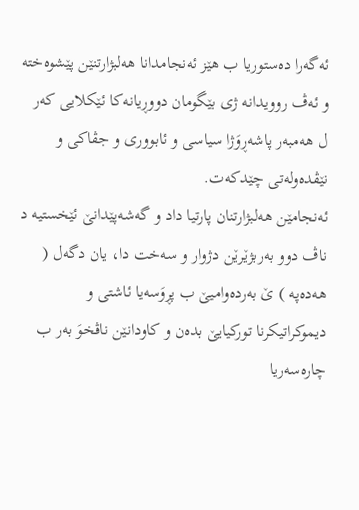ئه‌گه‌را ده‌ستوریا ب هێز ئه‌نجامدانا هه‌لبژارتنێن پێشوه‌خته‌ و ئه‌ڤ روویدانه‌ ژی بێگومان دووڕیانه‌كا ئێكلایی كه‌ر ل هه‌مبه‌ر پاشه‌ڕوَژا سیاسی و ئابووری و جڤاكی و نێڤده‌وله‌تی چێدكه‌ت.
ئه‌نجامێن هه‌لبژارتنان پارتیا داد و گه‌شه‌پێدانێ ئێخستیه‌ د ناڤ دوو به‌ربژێرێن دژوار و سه‌خت دا، یان دگه‌ل ( هه‌ده‌په‌ ) ێ به‌رده‌وامیێ ب پڕوَسه‌یا ئاشتی و دیموكراتیكرنا توركیایێ بده‌ن و كاودانێن ناڤخوَ به‌ر ب چاره‌سه‌ریا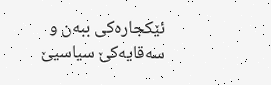ئێكجاره‌كی ببه‌ن و سه‌قایه‌كێ سیاسیێ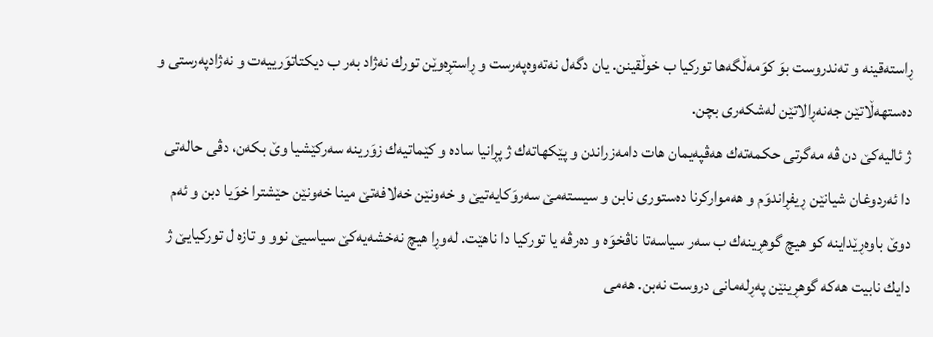ڕاسته‌قینه‌ و ته‌ندروست بوَ كوَمه‌ڵگه‌ها توركیا ب خوڵقینن. یان دگه‌ل نه‌ته‌وه‌په‌رست و ڕاستڕه‌وێن تورك نه‌ژاد به‌ر ب دیكتاتوَرییه‌ت و نه‌ژادپه‌رستی و ده‌ستهه‌ڵاتێن جه‌نه‌ڕالاتێن له‌شكه‌ری بچن.
ژ ئالیه‌كێ دن ڤه‌ مه‌گرتی حكمه‌ته‌ك هه‌ڤپه‌یمان هات دامه‌زراندن و پێكهاته‌ك ژ پڕانیا ساده‌ و كێماتیه‌ك زوَرینه‌ سه‌ركێشیا وێ بكه‌ن، دڤی حاله‌تی دا ئه‌ردوغان شیانێن ڕیفڕاندوَم و هه‌مواركرنا ده‌ستوری نابن و سیسته‌مێ سه‌روَكایه‌تیێ و خه‌ونێن خه‌لافه‌تێ مینا خه‌ونێن حێشترا خوَیا دبن و ئه‌م دوێ باوه‌ڕێداینه‌ كو هیچ گوهڕینه‌ك ب سه‌ر سیاسه‌تا ناڤخوَه‌ و ده‌رڤه‌ یا توركیا دا ناهێت. له‌وڕا هیچ نه‌خشه‌یه‌كێ سیاسیێ نوو و تازه‌ ل توركیایێ ژ دایك نابیت هه‌كه‌ گوهڕینێن په‌ڕله‌مانی دروست نه‌بن. هه‌می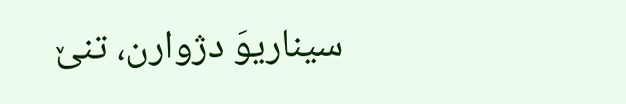سیناریوَ دژوارن، تنێ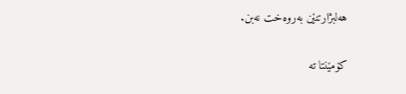هه‌لبژارتنێن به‌روه‌خت نه‌بن.

کۆمێنتا تە